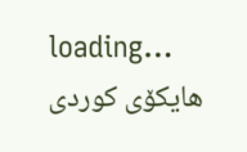loading...
هایکۆی کوردی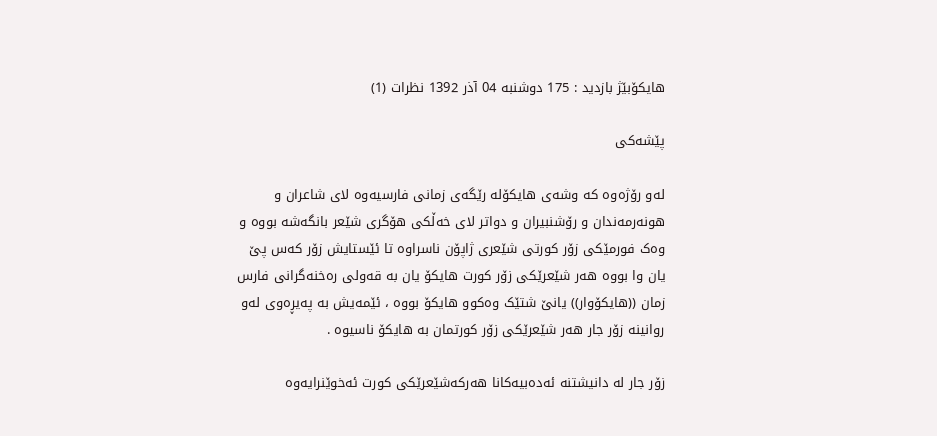هایکۆبێژ بازدید : 175 دوشنبه 04 آذر 1392 نظرات (1)

پێشەکی

لەو رۆژەوە کە وشەی ھایکۆلە رێگەی زمانی فارسیەوە لای شاعران و ھونەرمەندان و رۆشنبیران و دواتر لای خەڵکی ھۆگری شێعر بانگەشە بووە و وەک فورمێکی زۆر کورتی شێعری ژاپۆن ناسراوە تا ئێستایش زۆر کەس پێ یان وا بووە ھەر شێعرێکی زۆر کورت ھایکۆ یان بە قەولی رەخنەگرانی فارس زمان ((ھایکۆوار)) یانێ شتێک وەکوو ھایکۆ بووە ، ئێمەیش بە پەیڕەوی لەو روانینە زۆر جار ھەر شێعرێکی زۆر کورتمان بە ھایکۆ ناسیوە .

زۆر جار لە دانیشتنە ئەدەبیەکانا ھەرکەشێعرێکی کورت ئەخوێنرایەوە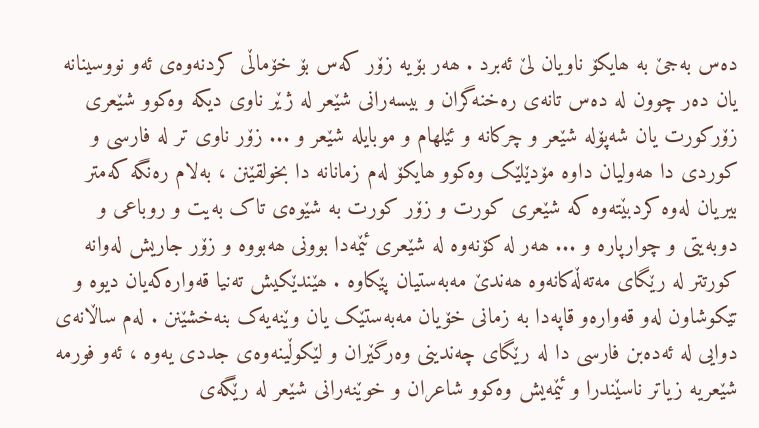دەس بەجێ بە ھایکۆ ناویان لێ ئەبرد . ھەر بۆیە زۆر کەس بۆ خۆماڵی کردنەوەی ئەو نووسینانە یان دەر چوون لە دەس تانەی رەخنەگران و بیسەرانی شێعر لە ژێر ناوی دیکە وەکوو شێعری زۆرکورت یان شەپۆلە شێعر و چرکانە و ئێلھام و موبایلە شێعر و ... زۆر ناوی تر لە فارسی و کوردی دا ھەولیان داوە مۆدێلێک وەکوو ھایکۆ لەم زمانانە دا بخولقێنن ، بەلام رەنگە کەمتر بیریان لەوە کردبێتەوە کە شێعری کورت و زۆر کورت بە شێوەی تاک بەیت و روباعی و دوبەیتی و چوارپارە و ... ھەر لە کۆنەوە لە شێعری ئێمەدا بوونی ھەبووە و زۆر جاریش لەوانە کورتتر لە رێگای مەتەڵەکانەوە ھەندێ مەبەستیان پێکاوە . ھێندێکیش تەنیا قەوارەکەیان دیوە و تێکوشاون لەو قەوارەو قاپەدا بە زمانی خۆیان مەبەستێک یان وێنەیەک بنەخشێنن . لەم ساڵانەی دوایی لە ئەدەبن فارسی دا لە رێگای چەندینی وەرگێران و لێکوڵینەوەی جددی یەوە ، ئەو فورمە شێعریە زیاتر ناسێندرا و ئێمەیش وەکوو شاعران و خوێنەرانی شێعر لە رێگەی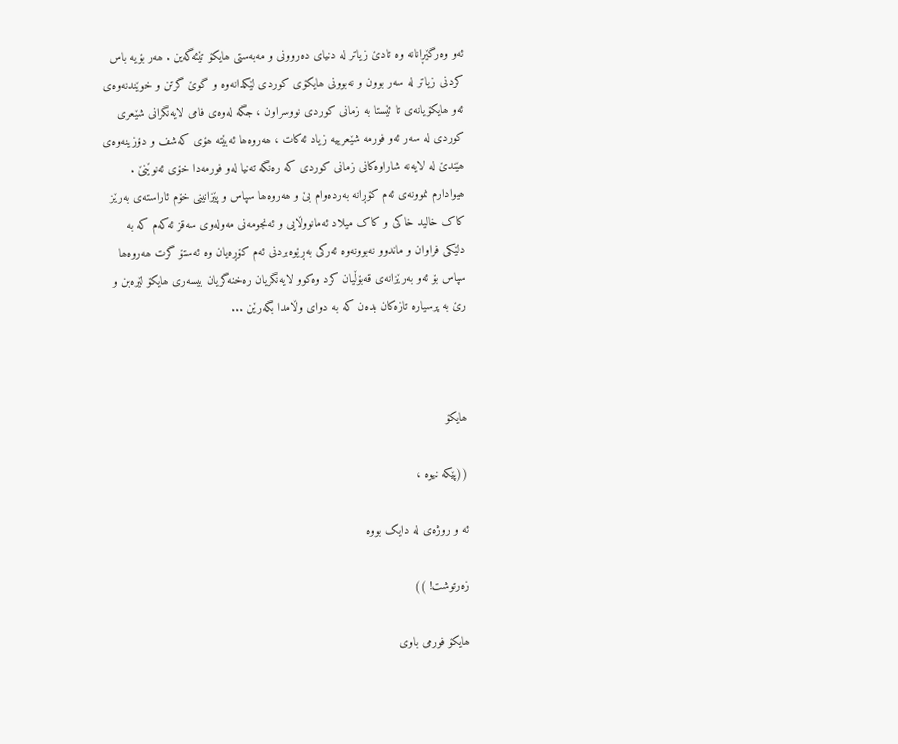ئەو وەرگێڕانانە وە تادێ زیاتر لە دنیای دەروونی و مەبەستی ھایکۆ تێئەگەین . ھەر بۆیە باس کردنی زیاتر لە سەر بوون و نەبوونی ھایکۆی کوردی لێکدانەوە و گوێ گرتن و خوێندنەوەی ئەو ھایکۆیانەی تا ئێستا بە زمانی کوردی نووسراون ، جگە لەوەی فامی لایەنگرانی شێعری کوردی لە سەر ئەو فورمە شێعرییە زیاد ئەکات ، ھەروەھا ئەبێتە ھۆی کەشف و دۆزینەوەی ھێندێ لە لایەنە شاراوەکانی زمانی کوردی کە رەنگە تەنیا لەو فورمەدا خۆی ئەنوێنێ . ھیوادارم نموونەی ئەم کۆڕانە بەردەوام بێ و ھەروەھا سپاس و پێزانینی خۆم ئاراستەی بەرێز کاک خالید خاکی و کاک میلاد ئەمانووڵایی و ئەنجومەنی مەولەوی سەقز ئەکەم کە بە دلێکی فراوان و ماندوو نەبوونەوە ئەرکی بەڕێوەبردنی ئەم کۆڕەیان وە ئەستۆ گرت ھەروەھا سپاس بۆ ئەو بەرێزانەی قەبۆڵیان کرد وەکوو لایەنگریان رەخنەگریان بیسەری ھایکۆ لێرەبن و رێ بە پرسیارە تازەکان بدەن کە بە دوای وڵامدا بگەرێن ...



ھایکۆ

((پێکە نیوە ،

ئە و روژەی لە دایک بووە

زەرتوشت! ))

ھایکۆ فورمی باوی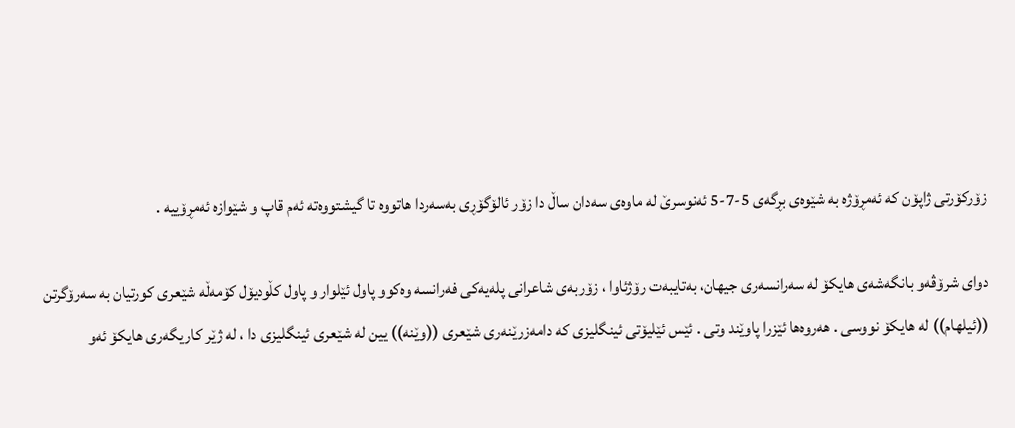زۆرکۆرتی ژاپۆن کە ئەمڕۆژە بە شێوەی بڕگەی 5-7-5 ئەنوسرێ لە ماوەی سەدان ساڵ دا زۆر ئالۆگۆڕی بەسەردا ھاتووە تا گیشتووەتە ئەم قاپ و شێوازە ئەمڕۆییە .

دوای شرۆڤەو بانگەشەی ھایکۆ لە سەرانسەری جیھان، بەتایبەت رۆژئاوا ، زۆربەی شاعرانی پلەیەکی فەرانسە وەکوو پاول ئێلوار و پاول کڵودیۆل کۆمەڵە شێعری کورتیان بە سەرۆگرتن ((ئیلھام)) لە ھایکۆ نووسی . ھەروەھا ئێزرا پاوێند وتی . ئێس ئێلیۆتی ئینگلیزی کە دامەزرێنەری شێعری ((وێنە)) یین لە شێعری ئینگلیزی دا ، لە ژێر کاریگەری ھایکۆ ئەو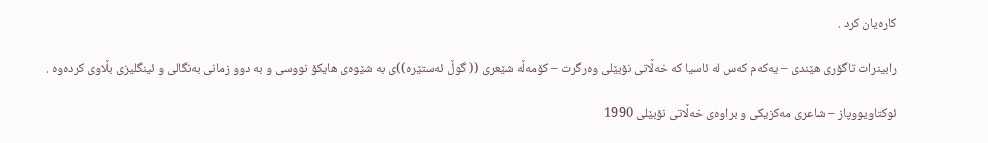کارەیان کرد .

رابینرات تاگۆری ھێندی – یەکەم کەس لە ئاسیا کە خەڵاتی نۆبێلی وەرگرت – کۆمەڵە شێعری (( گوڵ ئەستێرە))ی بە شێوەی ھایکۆ نووسی و بە دوو زمانی بەنگالی و ئینگلیزی بڵاوی کردەوە .

ئوکتاویووپاز – شاعری مەکزیکی و براوەی خەڵاتی نۆبێلی 1990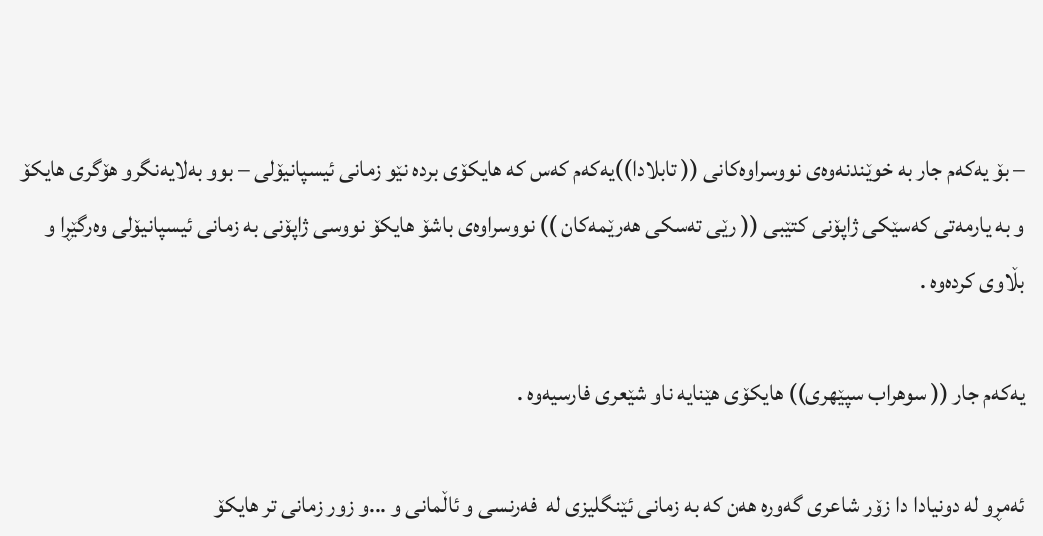– بۆ یەکەم جار بە خوێندنەوەی نووسراوەکانی (( تابلادا))یەکەم کەس کە ھایکۆی بردە نێو زمانی ئیسپانیۆلی – بوو بەلایەنگرو ھۆگری ھایکۆ و بە یارمەتی کەسێکی ژاپۆنی کتێبی (( رێی تەسکی ھەرێمەکان )) نووسراوەی باشۆ ھایکۆ نووسی ژاپۆنی بە زمانی ئیسپانیۆلی وەرگێڕا و بڵاوی کردەوە .

یەکەم جار (( سوھراب سپێھری)) ھایکۆی ھێنایە ناو شێعری فارسیەوە .

ئەمڕو لە دونیادا دا زۆر شاعری گەورە ھەن کە بە زمانی ئێنگلیزی لە  فەرنسی و ئاڵمانی و ...و زور زمانی تر ھایکۆ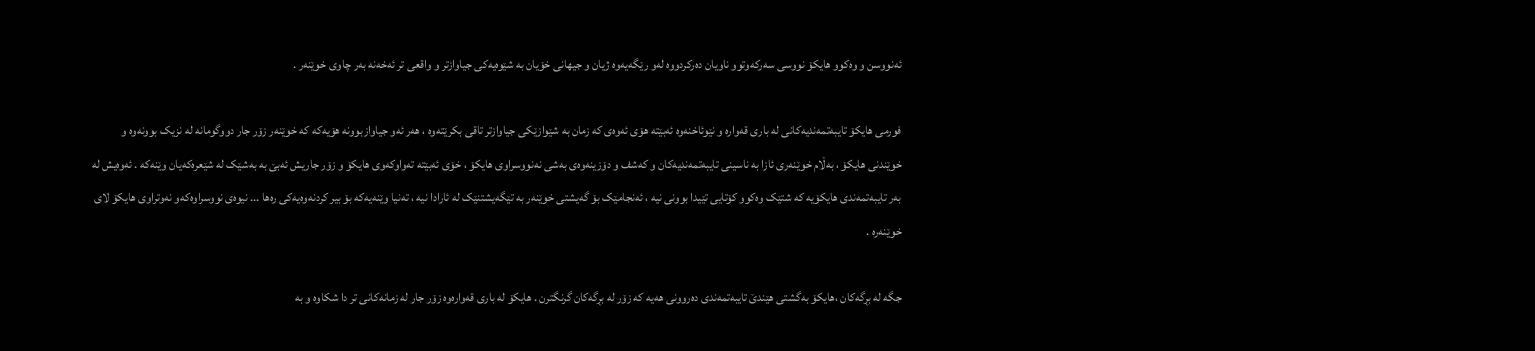ئەنووسن و وەکوو ھایکۆ نووسی سەرکەوتوو ناویان دەرکردووە لەو رێگەیەوە ژیان و جیھانی خۆیان بە شێوەیەکی جیاوازتر و واقعی تر ئەخەنە بەر چاوی خوێنەر .

فورمی ھایکۆ تایبەتمەندیەکانی لە باری قەوارە و نێوئاخنەوە ئەبێتە ھۆی ئەوەی کە زمان بە شێوازێکی جیاوازتر تاقی بکرێتەوە ، ھەر ئەو جیاوازبوونە ھۆیەکە کە خوێنەر زۆر جار دووگومانە لە نزیک بوونەوە و خوێندنی ھایکۆ ، بەڵام خوێنەری ئازا بە ناسینی تایبەتمەندیەکان و کەشف و دۆزینەوەی بەشی نەنووسراوی ھایکۆ ، خۆی ئەبێتە تەواوکەوی ھایکۆ و زۆر جاریش ئەبێ بە بەشێک لە شێعرەکەیان وێنەکە . ئەوەیش لە بەر تایبەتمەندی ھایکۆیە کە شتێک وەکوو کۆتایی تێیدا بوونی نیە ، ئەنجامێک بۆ گەیشتی خوێنەر بە تێگەیشتنێک لە ئارادا نیە ، تەنیا وێنەیەکە بۆ بیر کردنەوەیەکی رەھا ... نیوەی نووسراوەکەو نەوتراوی ھایکۆ لای خوێنەرە .

جگە لە بڕگەکان ،ھایکۆ بەگشتی ھێندێ تایبەتمەندی دەروونی ھەیە کە زۆر لە بڕگەکان گرنگترن . ھایکۆ لە باری قەوارەوە زۆر جار لە زمانەکانی تر دا شکاوە و بە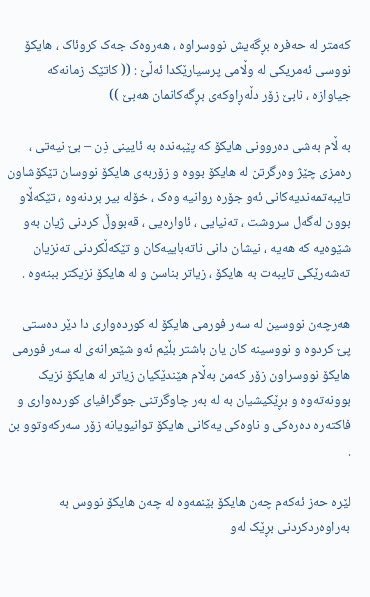کەمتر لە حەفرە بڕگەیش نووسراوە ، ھەروەک جەک کروئاک ، ھایکۆ نووسی ئەمریکی لە وڵامی پرسیارێکدا ئەڵێ : (( کاتێک زمانەکە جیاوازە ، نابێ زۆر دڵەڕاوکەی بڕگەکانمان ھەبێ ))

بە ڵام بەشی دەروونی ھایکۆ کە پێبەندە بە ئایینی ‌ذِن – بێ نیەتی ، رەمزی چێژ وەرگرتن لە ھایکۆ بووە و زۆربەی ھایکۆ نووسان تێکۆشاون تایبەتمەندیەکانی ئەو جۆرە روانیە وەک ، خۆلە بیر بردنەوە ، تێکەڵاو بوون لەگەل سروشت ، تەنیایی ، ئاوارەیی ، قەبووڵ کردنی ژیان بەو شێوەیە کە ھەیە ، نیشان دانی ناتەباییەکان و تێکەڵکردنی تەنزیان تەشەرێکی تایبەت بە ھایکۆ ، زیاتر بناسن و لە ھایکۆ نزیکتر ببنەوە .

ھەرچەن نووسین لە سەر فورمی ھایکۆ لە کوردەواری دا دێر دەستی پێ کردوە و نووسینە کان یان باشتر بڵێم ئەو شێعرانەی لە سەر فورمی ھایکۆ نووسراون زۆر کەمن بەڵام ھێندێکیان زیاتر لە ھایکۆ نزیک بوونەتەوە و بڕێکیشیان بە لە بەر چاوگرتنی جوگرافیای کوردەواری و فاکتەرە دەرەکی و ناوەکی یەکانی ھایکۆ توانیویانە زۆر سەرکەوتوو بن .

لێرە حەز ئەکەم چەن ھایکۆ بێنمەوە لە چەن ھایکۆ نووس بە بەراوەردکردنی بڕێک لەو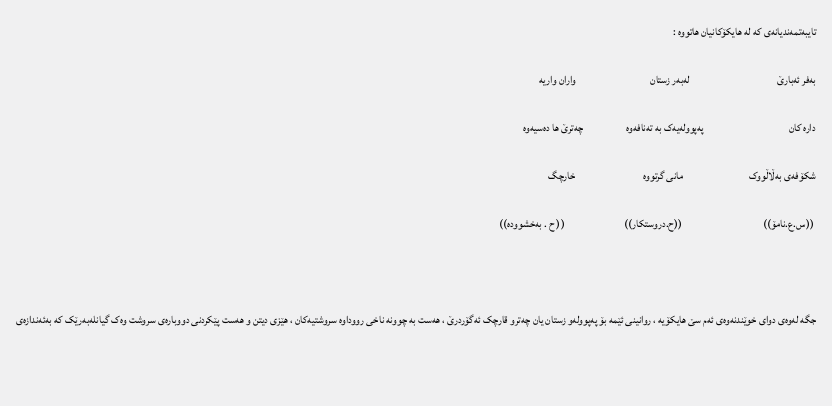تایبەتمەندیانەی کە لە ھایکۆکانیان ھاتووە :

بەفر ئەبارێ                                         لەبەر زستان                                   واران واریە

دارە کان                                        پەپوولەیەک بە تەنافەوە                    چەترێ ھا دەسیەوە

شکۆفەی بەڵاڵووک                               مانی گرتووە                                خارچگ

 ((س.ع.نامۆ))                                      ((ح.دروستکار))                            (( ح . بەخشوودە))



جگە لەوەی دوای خوێندنەوەی ئەم سێ ھایکۆیە ، روانینی ئێمە بۆ پەپوولەو زستان یان چەترو قارچک ئەگۆردرێ ، ھەست بە چوونە ناخی رووداوە سروشتیەکان ، ھێزی دیتن و ھەست پێکردنی دووبارەی سروشت وەک گیانلەبەرێک کە بەئەندازەی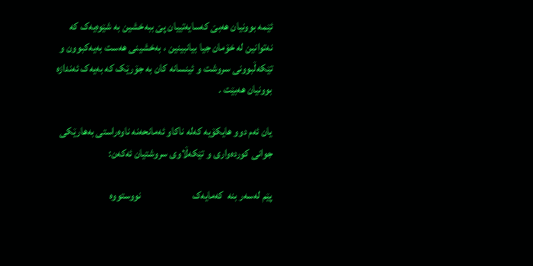ئێمە بوونیان ھەبێ کەسایەتییان پێ ببەخشین بە شێوەیەک کە نەتوانین لە خۆمان جیا بیانبینین ، بەخشینی ھەست بەیەکبوون و تێکەڵبوونی سروشت و ئینسانە کان بە جۆرێک کە بەیەک ئەندازە بوونیان ھەبێت .

یان ئەم دوو ھایکۆیە کەلە ناکاو ئەمانحەنە ناوەراستی بەھارێکی جوانی کوردەواری و تێکەڵاوی سروشتیان ئەکەن:

پێم لەسەر بنە  کەمایەک                        نووستووە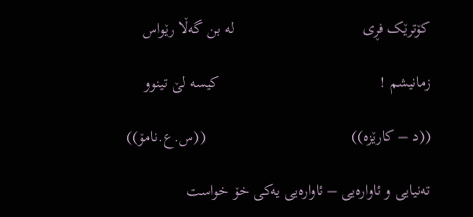کۆترێک فڕی                                لە بن گەڵا رێواس

زمانیشم !                                        کیسە لێ تینوو

((د – کارێزە))                                    ((س.ع.نامۆ))

تەنیایی و ئاوارەیی – ئاوارەیی یەکی خۆ خواست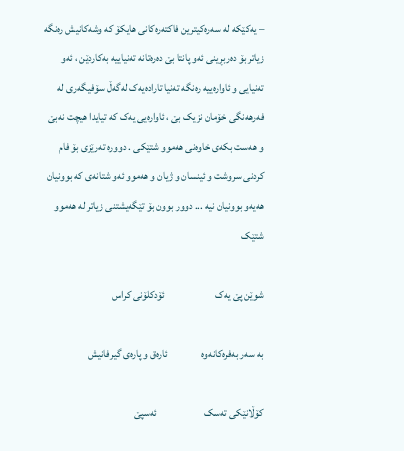– یەکێکە لە سەرەکیترین فاکتەرەکانی ھایکۆ کە وشەکانیش رەنگە زیاتر بۆ دەربڕینی ئەو پانتا بێ دەرەتانە تەنیاییە بەکاردێن ، ئەو تەنیایی و ئاوارەییە رەنگە تەنیا تارادەیەک لەگەڵ سۆفیگەری لە فەرھەنگی خۆمان نزیک بێ ، ئاوارەیی یەک کە تیایدا ھیچت نەبێ و ھەست بکەی خاوەنی ھەموو شتێکی . دوورە تەرێزی بۆ فام کردنی سروشت و ئینسان و ژیان و ھەموو ئەو شتانەی کە بوونیان ھەیەو بوونیان نیە ... دوور بوون بۆ تێگەیشتنی زیاتر لە ھەموو شتێک

شوێن پێ یەک                        ئۆدکلۆنی کراس

بە سەر بەفرەکانەوە                ئارەق و پارەی گیرفانیش

کۆڵانێکی تەسک                      ئەسپێ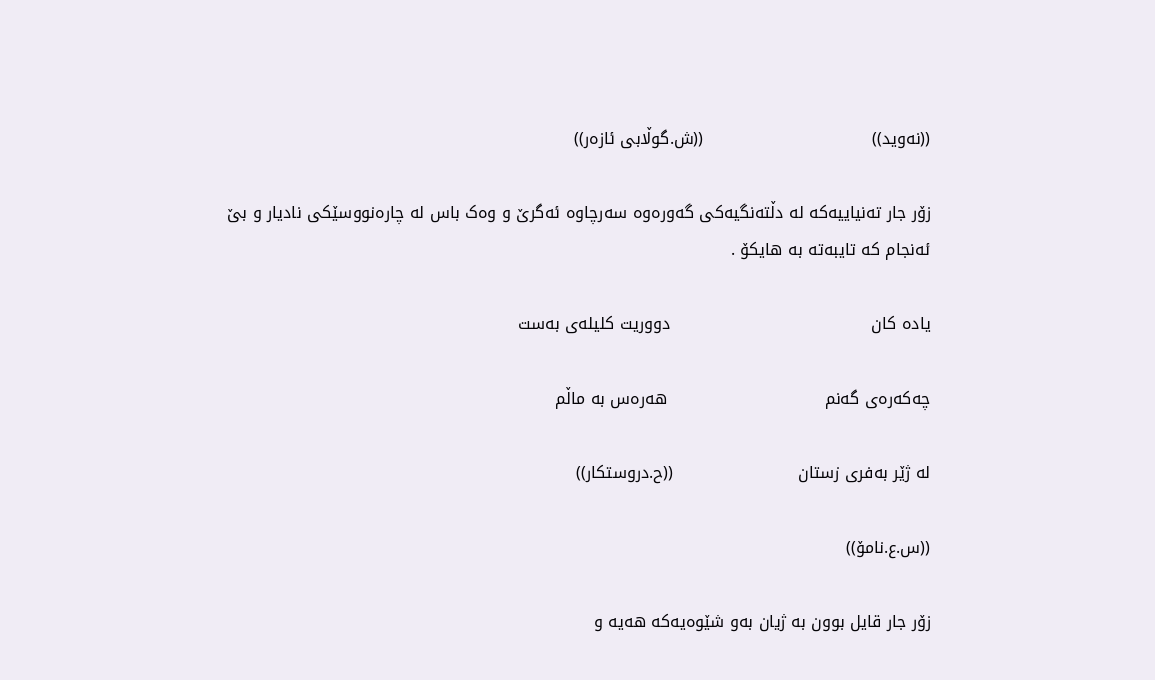((نەوید))                               ((ش.گوڵابی ئازەر))

زۆر جار تەنیاییەکە لە دڵتەنگیەکی گەورەوە سەرچاوە ئەگرێ و وەک باس لە چارەنووسێکی نادیار و بێ ئەنجام کە تایبەتە بە ھایکۆ .

یادە کان                                     دووریت کلیلەی بەست

چەکەرەی گەنم                             ھەرەس بە ماڵم

لە ژێر بەفری زستان                       ((ح.دروستکار))

((س.ع.نامۆ))

زۆر جار قایل بوون بە ژیان بەو شێوەیەکە ھەیە و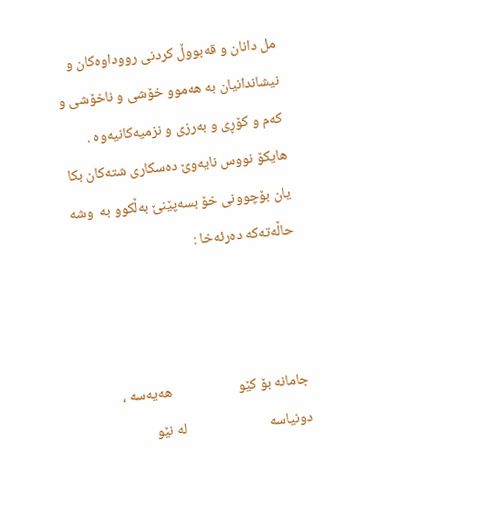مل دانان و قەبووڵ کردنی رووداوەکان و نیشاندانیان بە ھەموو خۆشی و ناخۆشی و کەم و کۆڕی و بەرزی و نزمیەکانیەوە . ھایکۆ نووس نایەوێ دەسکاری شتەکان بکا یان بۆچوونی خۆ بسەپێنێ بەڵکوو بە  وشە حاڵەتەکە دەرئەخا :



جامانە بۆ کێو                    ھەیەسە ، دونیاسە                         لە نێو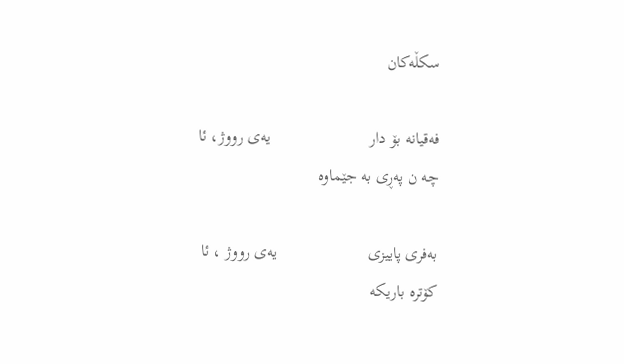سکڵەکان

فەقیانە بۆ دار                       یەی رووژ، ئا                          چە ن پەڕی بە جێماوە

بەفری پاییزی                     یەی رووژ ، ئا                           کۆترە باریکە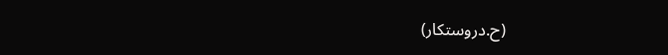(ح.دروستکار)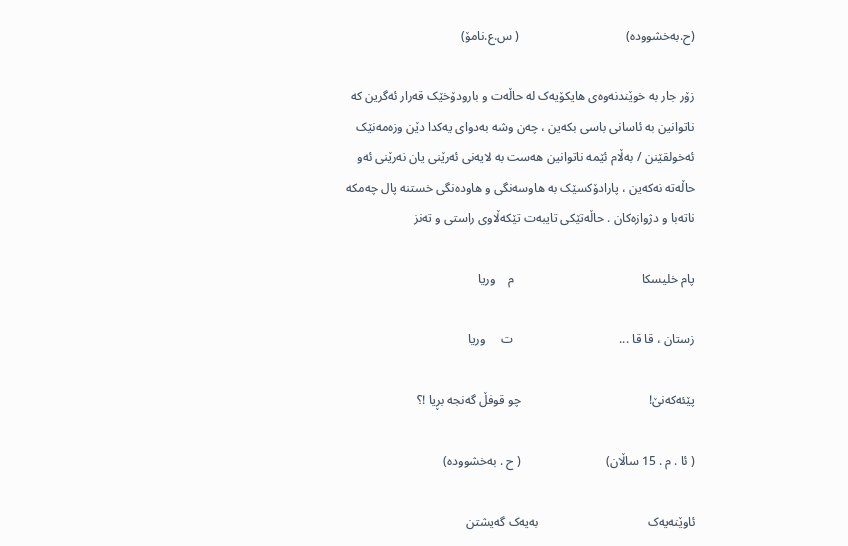(ح.بەخشوودە)                                  ( س.ع.نامۆ)

زۆر جار بە خوێندنەوەی ھایکۆیەک لە حاڵەت و بارودۆخێک قەرار ئەگرین کە ناتوانین بە ئاسانی باسی بکەین ، چەن وشە بەدوای یەکدا دێن وزەمەنێک ئەخولقێنن / بەڵام ئێمە ناتوانین ھەست بە لایەنی ئەرێنی یان نەرێنی ئەو حاڵەتە نەکەین ، پارادۆکسێک بە ھاوسەنگی و ھاودەنگی خستنە پال چەمکە ناتەبا و دژوازەکان . حاڵەتێکی تایبەت تێکەڵاوی راستی و تەنز

پام خلیسکا                                         م    وریا

زستان ، قا قا ...                                  ت     وریا

پێئەکەنێ!                                         چو قوفڵ گەنجە بڕیا !؟

( ئا . م . 15 ساڵان)                           ( ح . بەخشوودە)

ئاوێنەیەک                                   بەیەک گەیشتن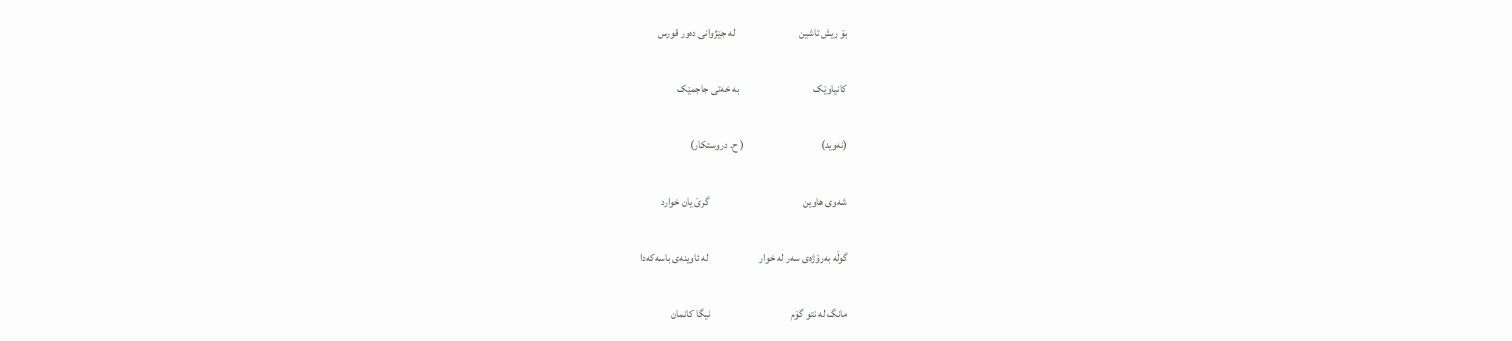بۆ ریش تاشین                              لە جێژوانی دەور قورس

کانیاوێک                                   بە خەتی جاجمێک

(نەوید)                                    ( ح. دروستکار)

شەوی ھاوین                                            گرێ یان خوارد

گوڵە بەرۆژەی سەر لە خوار                        لە ئاوینەی باسەکەدا

مانگ لە نتو گۆم                                      نیگا کانمان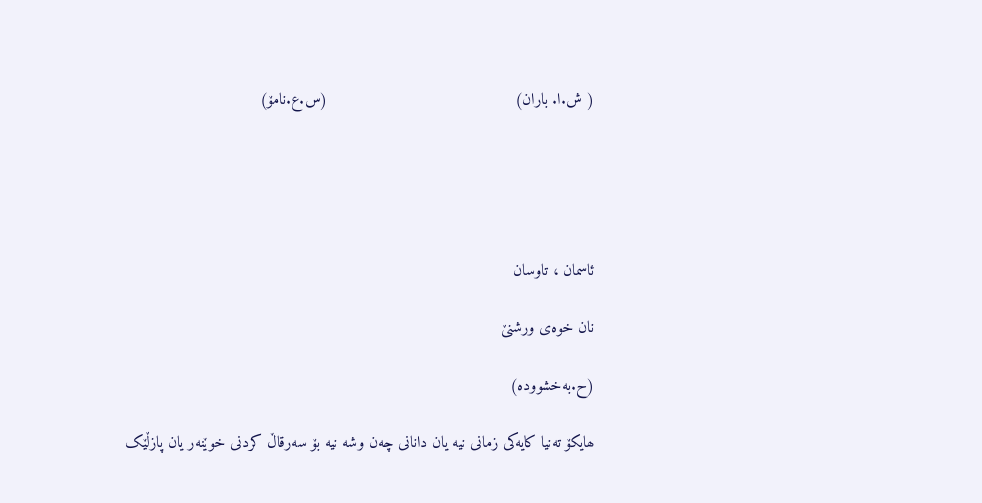( ش.ا. باران)                                        (س.ع.نامۆ)





ئاسمان ، تاوسان

نان خوەی ورشنێ

(ح.بەخشوودە)

ھایکۆ تەنیا کایەکی زمانی نیە یان دانانی چەن وشە نیە بۆ سەرقاڵ کردنی خوێنەر یان پازڵێک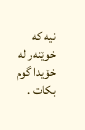نیە کە خوێنەر لە خۆیدا گوم بکات .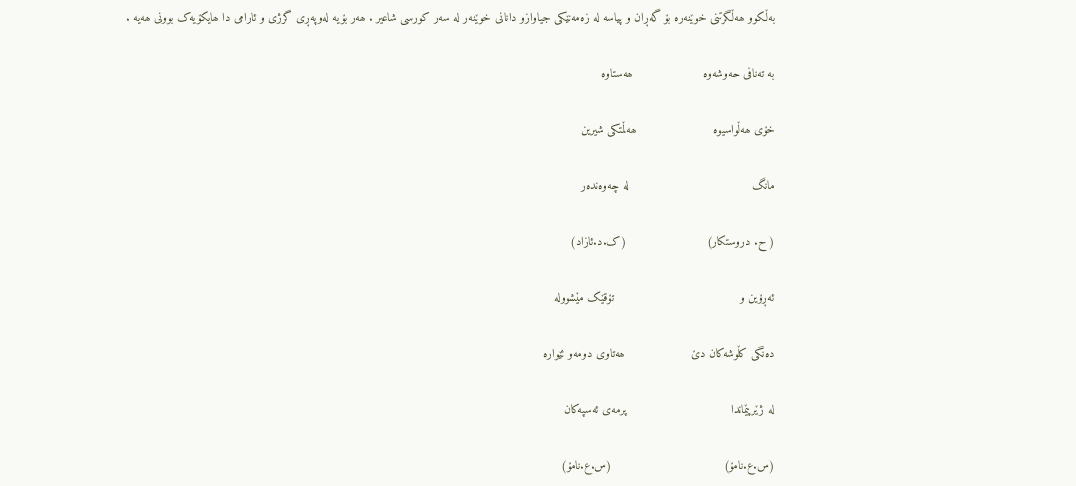بەڵکوو ھەڵگرتنی خوێنەرە بۆ گەڕان و پیاسە لە زەمەنێکی جیاوازو دانانی خوێنەر لە سەر کورسی شاعیر . ھەر بۆیە لەوپەڕی گرژی و ئارامی دا ھایکۆیەک بوونی ھەیە .

بە تەنافی حەوشەوە                    ھەستاوە

خۆی ھەڵواسیوە                      ھەڵمتکی شیرین

مانگ                                   لە چەوەندەر

( ح. دروستکار)                       (ک.د.ئازاد)

ئەڕۆین و                                    تۆقێک مێشوولە

دەنگی کڵوشەکان دێ                   ھەتاوی دومەو ئێوارە

لە ژێرپێماندا                              پرمەی ئەسپەکان

(س.ع.نامۆ)                                (س.ع.نامۆ)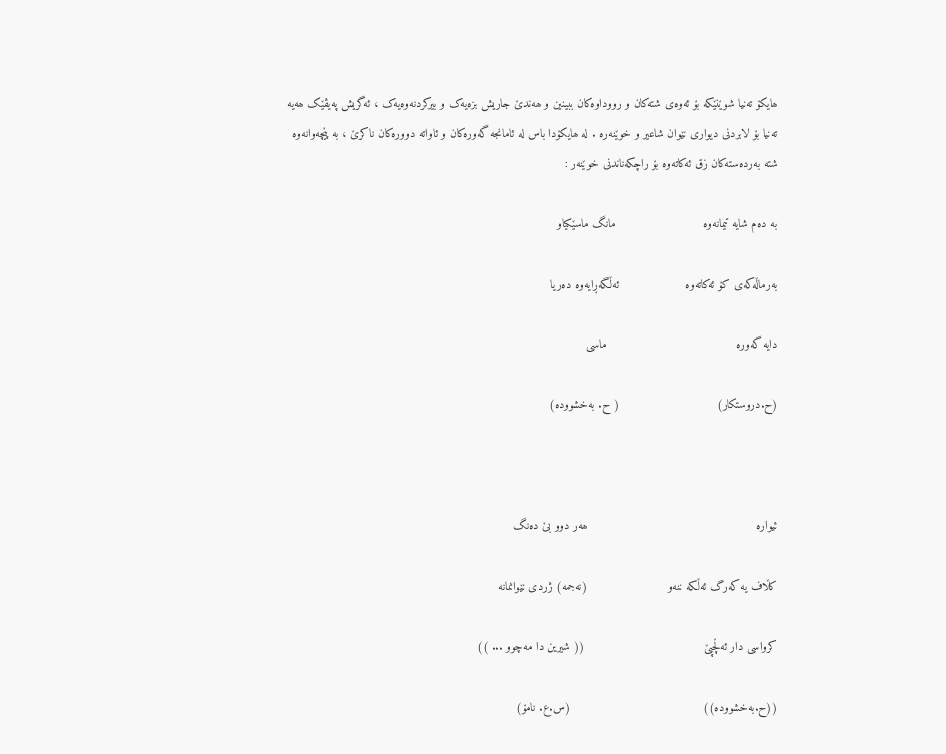ھایکۆ تەنیا شوێنێکە بۆ ئەوەی شتەکان و رووداوەکان ببینین و ھەندێ جاریش بزەیەک و بیرکردنەوەیەک ، ئەگریش پەیڤێک ھەیە تەنیا بۆ لابردنی دیواری نێوان شاعیر و خوێنەرە . لە ھایکۆدا باس لە ئامانجە گەورەکان و ئاواتە دوورەکان ناکرێ ، بە پێچەوانەوە شتە بەردەستەکان زق ئەکاتەوە بۆ راچکەناندنی خوێنەر :

بە دەم شایە تیمانەوە                         مانگ ماسێکیاو

بەرماڵەکەی کۆ ئەکاتەوە                   ئەڵگەڕایەوە دەریا

دایە گەورە                                     ماسی

(ح.دروستکار)                            ( ح. بەخشوودە)



ئیوارە                                                ھەر دوو بێ دەنگ

کڵاف یە کەرگ ئەڵکە ننەو                       (نەجمە) ژردی نێوانمانە

کرواسی دار ئەڵچپێ                                  (( شیرین دا مەچوو ... ))

((ح.بەخشوودە))                                      (س.ع. نامۆ)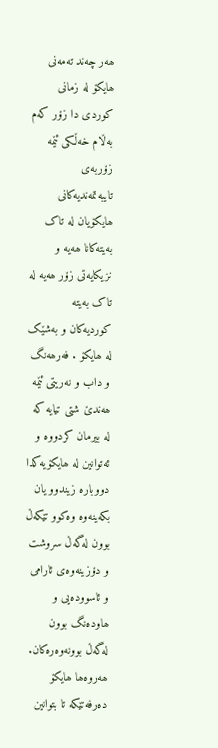ھەر چەند تەمەنی ھایکۆ لە زمانی کوردی دا زۆر کەم بەڵام خەڵکی ئێمە زۆربەی تایبەتمەندیەکانی ھایکۆیان لە تاک بەیتەکانا ھەیە و نزیکایەتی زۆر ھەیە لە تاک بەیتە کوردیەکان و بەشێک لە ھایکۆ . فەرھەنگ و داب و نەریتی ئێمە ھەندێ شتی تیایە کە لە بیرمان کردووە و ئەتوانین لە ھایکۆیەکدا دووبارە زیندوو یان بکەینەوە وەکوو تێکەڵ بوون لەگەڵ سروشت و دۆزینەوەی ئارامی و ئاسوودەیی و ھاودەنگ بوون لەگەڵ بوونەوەرەکان. ھەروەھا ھایکۆ دەرفەتێکە تا بتوانین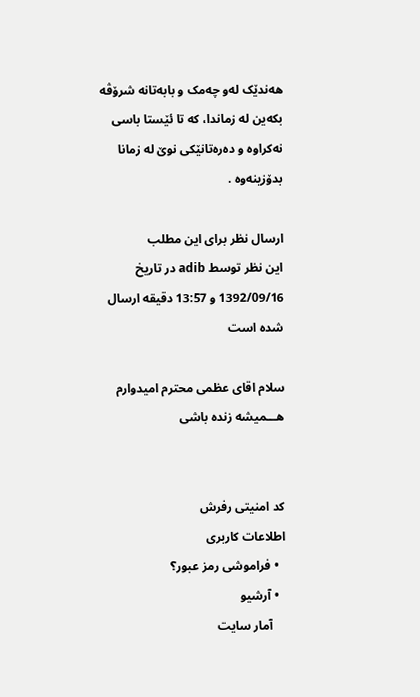ھەندێک لەو چەمک و بابەتانە شرۆڤە بکەین لە زماندا، کە تا ئێستا باسی نەکراوە و دەرەتانێکی نوێ لە زمانا بدۆزینەوە .

ارسال نظر برای این مطلب
این نظر توسط adib در تاریخ 1392/09/16 و 13:57 دقیقه ارسال شده است

سلام اقای عظمی محترم امیدوارم هـــمیشه زنده باشی


کد امنیتی رفرش
اطلاعات کاربری
  • فراموشی رمز عبور؟
  • آرشیو
    آمار سایت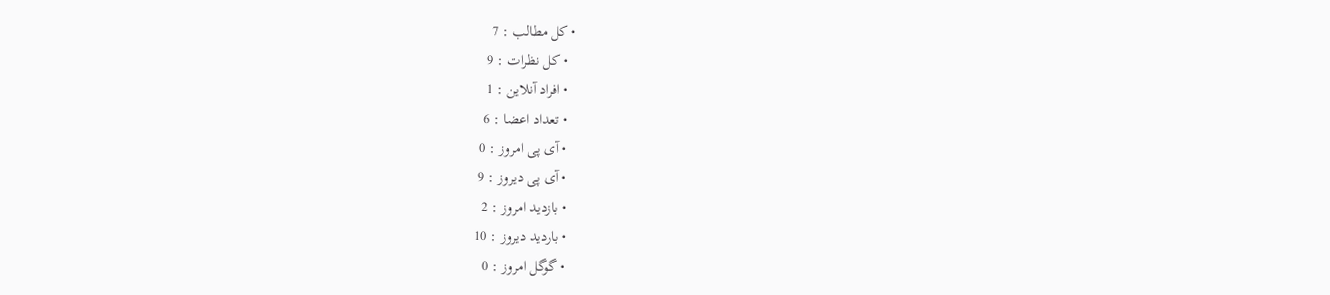• کل مطالب : 7
  • کل نظرات : 9
  • افراد آنلاین : 1
  • تعداد اعضا : 6
  • آی پی امروز : 0
  • آی پی دیروز : 9
  • بازدید امروز : 2
  • باردید دیروز : 10
  • گوگل امروز : 0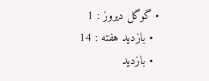• گوگل دیروز : 1
  • بازدید هفته : 14
  • بازدید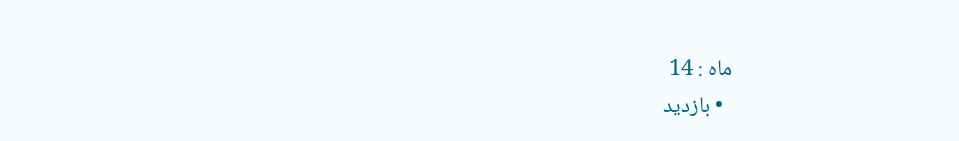ماه : 14
  • بازدید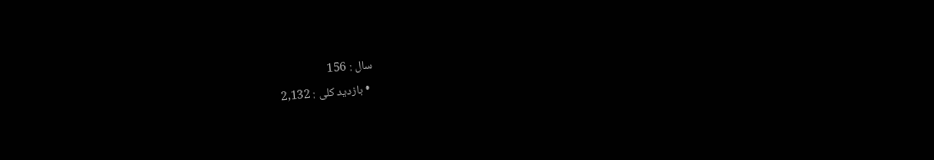سال : 156
  • بازدید کلی : 2,132